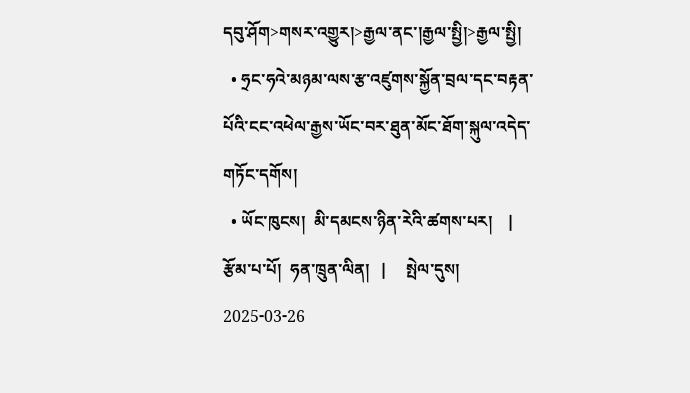དབུ་ཤོག>གསར་འགྱུར།>རྒྱལ་ནང་།རྒྱལ་སྤྱི།>རྒྱལ་སྤྱི།
  • ཧྲང་ཧའེ་མཉམ་ལས་རྩ་འཛུགས་སྐྱོན་བྲལ་དང་བརྟན་པོའི་ངང་འཕེལ་རྒྱས་ཡོང་བར་ཐུན་མོང་ཐོག་སྐུལ་འདེད་གཏོང་དགོས།
  • ཡོང་ཁུངས།  མི་དམངས་ཉིན་རེའི་ཚགས་པར།    |     རྩོམ་པ་པོ།  ཧན་ཁྲུན་ལིན།   |     སྤེལ་དུས།  2025-03-26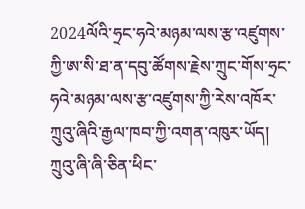2024ལོའི་ཧྲང་ཧའེ་མཉམ་ལས་རྩ་འཛུགས་ཀྱི་ཨ་སི་ཐ་ན་དབུ་ཚོགས་རྗེས་ཀྲུང་གོས་ཧྲང་ཧའེ་མཉམ་ལས་རྩ་འཛུགས་ཀྱི་རེས་འཁོར་ཀྲུའུ་ཞིའི་རྒྱལ་ཁབ་ཀྱི་འགན་འཁུར་ཡོད། ཀྲུའུ་ཞི་ཞི་ཅིན་ཕིང་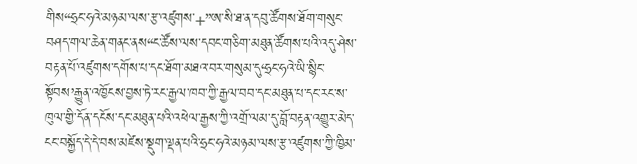གིས“ཧྲང་ཧའེ་མཉམ་ལས་རྩ་འཛུགས་+”ཨ་སི་ཐ་ན་དབུ་ཚོགས་ཐོག་གསུང་བཤད་གལ་ཆེན་གནང་ནས“ང་ཚོས་ལས་དབང་གཅིག་མཐུན་ཚོགས་པའི་འདུ་ཤེས་བརྟན་པོ་འཛུགས་དགོས་པ་དང་ཐོག་མཐའ་བར་གསུམ་དུ‘ཧྲང་ཧའེ་ཡི་སྙིང་སྟོབས’རྒྱུན་འཁྱོངས་བྱས་ཏེ་རང་རྒྱལ་ཁབ་ཀྱི་རྒྱལ་བབ་དང་མཐུན་པ་དང་རང་ས་ཁུལ་གྱི་དོན་དངོས་དང་མཐུན་པའི་འཕེལ་རྒྱས་ཀྱི་འགྲོ་ལམ་དུ་བློ་བརྟན་འགྱུར་མེད་ངང་བསྐྱོད་དེ་དེ་བས་མཛེས་སྡུག་ལྡན་པའི་ཧྲང་ཧའེ་མཉམ་ལས་རྩ་འཛུགས་ཀྱི་ཁྱིམ་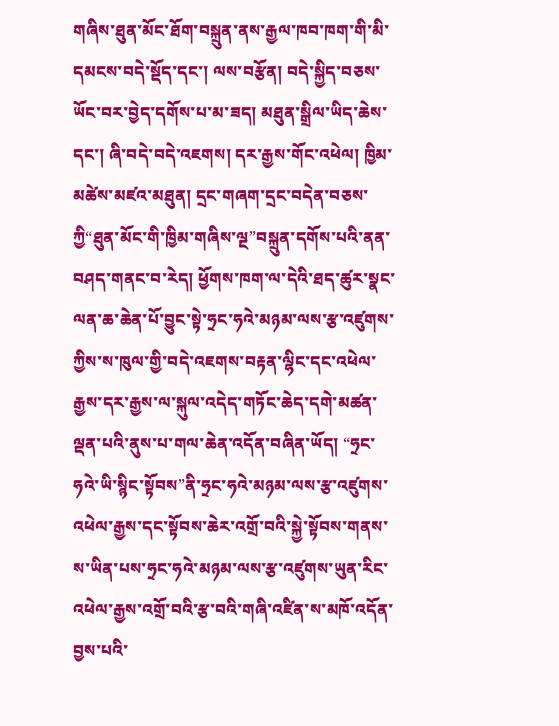གཞིས་ཐུན་མོང་ཐོག་བསྐྲུན་ནས་རྒྱལ་ཁབ་ཁག་གི་མི་དམངས་བདེ་སྡོད་དང་། ལས་བརྩོན། བདེ་སྐྱིད་བཅས་ཡོང་བར་བྱེད་དགོས་པ་མ་ཟད། མཐུན་སྒྲིལ་ཡིད་ཆེས་དང་། ཞི་བདེ་བདེ་འཇགས། དར་རྒྱས་གོང་འཕེལ། ཁྱིམ་མཚེས་མཛའ་མཐུན། དྲང་གཞག་དྲང་བདེན་བཅས་ཀྱི“ཐུན་མོང་གི་ཁྱིམ་གཞིས་ལྔ”བསྐྲུན་དགོས་པའི་ནན་བཤད་གནང་བ་རེད། ཕྱོགས་ཁག་ལ་དེའི་ཐད་ཚུར་སྣང་ལན་ཆ་ཆེན་པོ་བྱུང་སྟེ་ཧྲང་ཧའེ་མཉམ་ལས་རྩ་འཛུགས་ཀྱིས་ས་ཁུལ་གྱི་བདེ་འཇགས་བརྟན་ལྷིང་དང་འཕེལ་རྒྱས་དར་རྒྱས་ལ་སྐུལ་འདེད་གཏོང་ཆེད་དགེ་མཚན་ལྡན་པའི་ནུས་པ་གལ་ཆེན་འདོན་བཞིན་ཡོད། “ཧྲང་ཧའེ་ཡི་སྙིང་སྟོབས”ནི་ཧྲང་ཧའེ་མཉམ་ལས་རྩ་འཛུགས་འཕེལ་རྒྱས་དང་སྟོབས་ཆེར་འགྲོ་བའི་སྐྱེ་སྟོབས་གནས་ས་ཡིན་པས་ཧྲང་ཧའེ་མཉམ་ལས་རྩ་འཛུགས་ཡུན་རིང་འཕེལ་རྒྱས་འགྲོ་བའི་རྩ་བའི་གཞི་འཛིན་ས་མཁོ་འདོན་བྱས་པའི་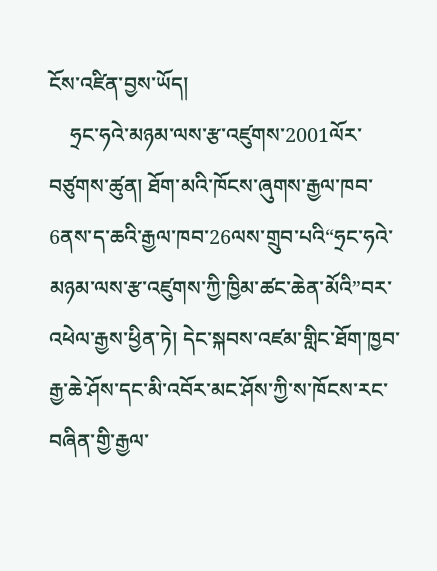ངོས་འཛིན་བྱས་ཡོད།
    ཧྲང་ཧའེ་མཉམ་ལས་རྩ་འཛུགས་2001ལོར་བཙུགས་ཚུན། ཐོག་མའི་ཁོངས་ཞུགས་རྒྱལ་ཁབ་6ནས་ད་ཆའི་རྒྱལ་ཁབ་26ལས་གྲུབ་པའི“ཧྲང་ཧའེ་མཉམ་ལས་རྩ་འཛུགས་ཀྱི་ཁྱིམ་ཚང་ཆེན་མོའི”བར་འཕེལ་རྒྱས་ཕྱིན་ཏེ། དེང་སྐབས་འཛམ་གླིང་ཐོག་ཁྱབ་རྒྱ་ཆེ་ཤོས་དང་མི་འབོར་མང་ཤོས་ཀྱི་ས་ཁོངས་རང་བཞིན་གྱི་རྒྱལ་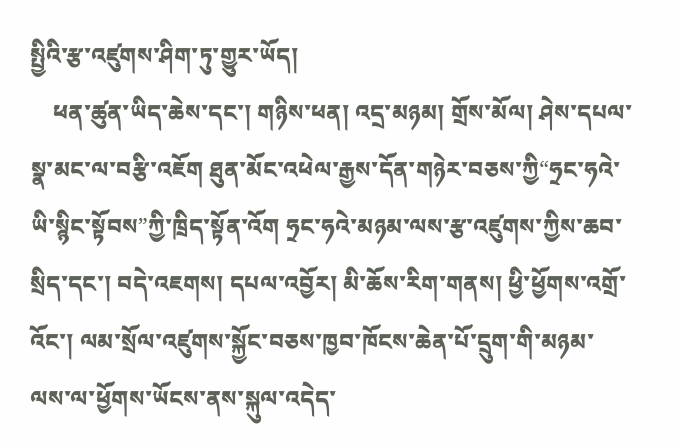སྤྱིའི་རྩ་འཛུགས་ཤིག་ཏུ་གྱུར་ཡོད།
    ཕན་ཚུན་ཡིད་ཆེས་དང་། གཉིས་ཕན། འདྲ་མཉམ། གྲོས་མོལ། ཤེས་དཔལ་སྣ་མང་ལ་བརྩི་འཇོག ཐུན་མོང་འཕེལ་རྒྱས་དོན་གཉེར་བཅས་ཀྱི“ཧྲང་ཧའེ་ཡི་སྙིང་སྟོབས”ཀྱི་ཁྲིད་སྟོན་འོག ཧྲང་ཧའེ་མཉམ་ལས་རྩ་འཛུགས་ཀྱིས་ཆབ་སྲིད་དང་། བདེ་འཇགས། དཔལ་འབྱོར། མི་ཆོས་རིག་གནས། ཕྱི་ཕྱོགས་འགྲོ་འོང་། ལམ་སྲོལ་འཛུགས་སྐྱོང་བཅས་ཁྱབ་ཁོངས་ཆེན་པོ་དྲུག་གི་མཉམ་ལས་ལ་ཕྱོགས་ཡོངས་ནས་སྐུལ་འདེད་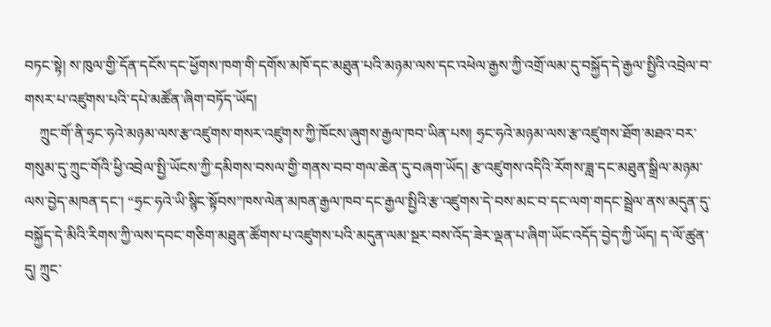བཏང་སྟེ། ས་ཁུལ་གྱི་དོན་དངོས་དང་ཕྱོགས་ཁག་གི་དགོས་མཁོ་དང་མཐུན་པའི་མཉམ་ལས་དང་འཕེལ་རྒྱས་ཀྱི་འགྲོ་ལམ་དུ་བསྐྱོད་དེ་རྒྱལ་སྤྱིའི་འབྲེལ་བ་གསར་པ་འཛུགས་པའི་དཔེ་མཚོན་ཞིག་བཏོད་ཡོད།
    ཀྲུང་གོ་ནི་ཧྲང་ཧའེ་མཉམ་ལས་རྩ་འཛུགས་གསར་འཛུགས་ཀྱི་ཁོངས་ཞུགས་རྒྱལ་ཁབ་ཡིན་པས། ཧྲང་ཧའེ་མཉམ་ལས་རྩ་འཛུགས་ཐོག་མཐའ་བར་གསུམ་དུ་ཀྲུང་གོའི་ཕྱི་འབྲེལ་སྤྱི་ཡོངས་ཀྱི་དམིགས་བསལ་གྱི་གནས་བབ་གལ་ཆེན་དུ་བཞག་ཡོད། རྩ་འཛུགས་འདིའི་རོགས་ཟླ་དང་མཐུན་སྒྲིལ་མཉམ་ལས་བྱེད་མཁན་དང་། “ཧྲང་ཧའེ་ཡི་སྙིང་སྟོབས”ཁས་ལེན་མཁན་རྒྱལ་ཁབ་དང་རྒྱལ་སྤྱིའི་རྩ་འཛུགས་དེ་བས་མང་བ་དང་ལག་གདང་སྦྲེལ་ནས་མདུན་དུ་བསྐྱོད་དེ་མིའི་རིགས་ཀྱི་ལས་དབང་གཅིག་མཐུན་ཚོགས་པ་འཛུགས་པའི་མདུན་ལམ་སྔར་བས་འོད་ཟེར་ལྡན་པ་ཞིག་ཡོང་འདོད་བྱེད་ཀྱི་ཡོད། ད་ལོ་ཚུན་དུ། ཀྲུང་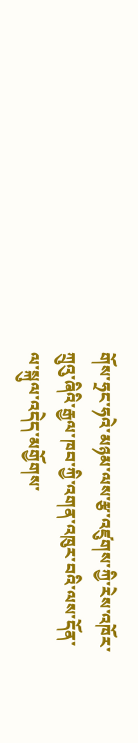གོས་ཧྲང་ཧའེ་མཉམ་ལས་རྩ་འཛུགས་ཀྱི་རེས་འཁོར་ཀྲུའུ་ཞིའི་རྒྱལ་ཁབ་ཀྱི་འགན་འཁུར་བའི་ལས་དོན་ལ་སྐུལ་འདེད་མགྱོགས་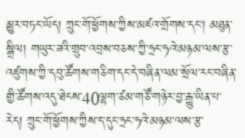མྱུར་བཏང་ཡོད། ཀྲུང་གོ་ཕྱོགས་ཀྱིས་མཛའ་གྲོགས་དང་། མཐུན་སྒྲིལ། གཡུར་ཟའི་གྲུབ་འབྲས་བཅས་ཀྱི་ཧྲང་ཧའེ་མཉམ་ལས་རྩ་འཛུགས་ཀྱི་དབུ་ཚོགས་གཅིག་དང་དེ་བཞིན་ལམ་སྲོལ་རང་བཞིན་གྱི་ཚོགས་འདུ་ཐེངས་40ལྷག་ཙམ་གཙོ་གཉེར་བྱ་རྒྱུ་ཡིན་པ་རེད། ཀྲུང་གོ་ཕྱོགས་ཀྱིས་ད་དུང་ཧྲང་ཧའེ་མཉམ་ལས་རྩ་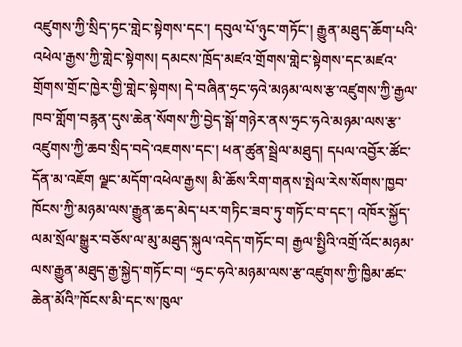འཛུགས་ཀྱི་སྲིད་ཏང་གླེང་སྟེགས་དང་། དབུལ་པོ་ཉུང་གཏོང་། རྒྱུན་མཐུད་ཆོག་པའི་འཕེལ་རྒྱས་ཀྱི་གླེང་སྟེགས། དམངས་ཁྲོད་མཛའ་གྲོགས་གླེང་སྟེགས་དང་མཛའ་གྲོགས་གྲོང་ཁྱེར་གྱི་གླེང་སྟེགས། དེ་བཞིན་ཧྲང་ཧའེ་མཉམ་ལས་རྩ་འཛུགས་ཀྱི་རྒྱལ་ཁབ་གློག་བརྙན་དུས་ཆེན་སོགས་ཀྱི་བྱེད་སྒོ་གཉེར་ནས་ཧྲང་ཧའེ་མཉམ་ལས་རྩ་འཛུགས་ཀྱི་ཆབ་སྲིད་བདེ་འཇགས་དང་། ཕན་ཚུན་སྦྲེལ་མཐུད། དཔལ་འབྱོར་ཚོང་དོན་མ་འཇོག ལྗང་མདོག་འཕེལ་རྒྱས། མི་ཆོས་རིག་གནས་སྤེལ་རེས་སོགས་ཁྱབ་ཁོངས་ཀྱི་མཉམ་ལས་རྒྱུན་ཆད་མེད་པར་གཏིང་ཟབ་ཏུ་གཏོང་བ་དང་། འཁོར་སྐྱོད་ལམ་སྲོལ་སྒྱུར་བཅོས་ལ་མུ་མཐུད་སྐུལ་འདེད་གཏོང་བ། རྒྱལ་སྤྱིའི་འགྲོ་འོང་མཉམ་ལས་རྒྱུན་མཐུད་རྒྱ་སྐྱེད་གཏོང་བ། “ཧྲང་ཧའེ་མཉམ་ལས་རྩ་འཛུགས་ཀྱི་ཁྱིམ་ཚང་ཆེན་མོའི”ཁོངས་མི་དང་ས་ཁུལ་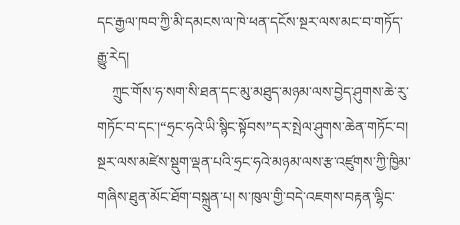དང་རྒྱལ་ཁབ་ཀྱི་མི་དམངས་ལ་ཁེ་ཕན་དངོས་སྔར་ལས་མང་བ་གཏོད་རྒྱུ་རེད།
    ཀྲུང་གོས་ཧ་སག་སི་ཐན་དང་མུ་མཐུད་མཉམ་ལས་བྱེད་ཤུགས་ཆེ་རུ་གཏོང་བ་དང་།“ཧྲང་ཧའེ་ཡི་སྙིང་སྟོབས”དར་སྤེལ་ཤུགས་ཆེན་གཏོང་བ། སྔར་ལས་མཛེས་སྡུག་ལྡན་པའི་ཧྲང་ཧའེ་མཉམ་ལས་རྩ་འཛུགས་ཀྱི་ཁྱིམ་གཞིས་ཐུན་མོང་ཐོག་བསྐྲུན་པ། ས་ཁུལ་གྱི་བདེ་འཇགས་བརྟན་ལྷིང་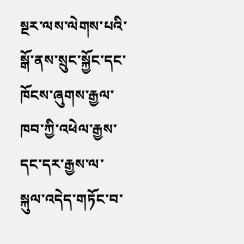སྔར་ལས་ལེགས་པའི་སྒོ་ནས་སྲུང་སྐྱོང་དང་ཁོངས་ཞུགས་རྒྱལ་ཁབ་ཀྱི་འཕེལ་རྒྱས་དང་དར་རྒྱས་ལ་སྐུལ་འདེད་གཏོང་བ་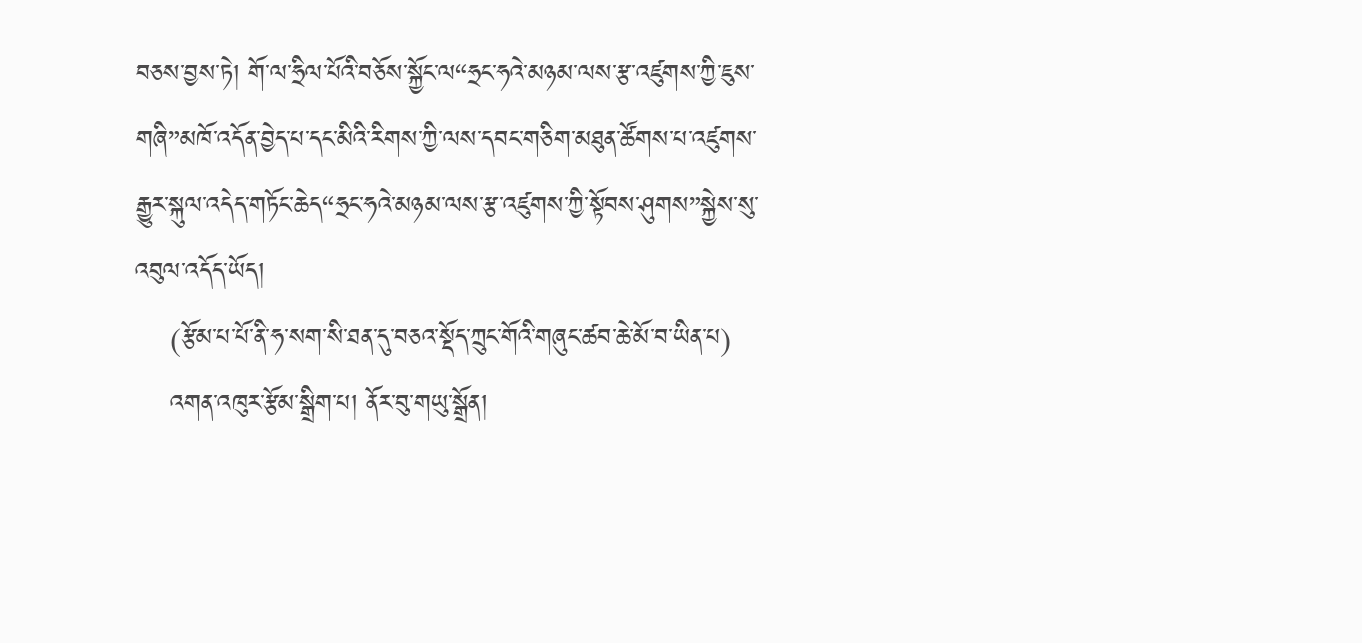བཅས་བྱས་ཏེ། གོ་ལ་ཧྲིལ་པོའི་བཅོས་སྐྱོང་ལ“ཧྲང་ཧའེ་མཉམ་ལས་རྩ་འཛུགས་ཀྱི་ཇུས་གཞི”མཁོ་འདོན་བྱེད་པ་དང་མིའི་རིགས་ཀྱི་ལས་དབང་གཅིག་མཐུན་ཚོགས་པ་འཛུགས་རྒྱུར་སྐུལ་འདེད་གཏོང་ཆེད“ཧྲང་ཧའེ་མཉམ་ལས་རྩ་འཛུགས་ཀྱི་སྟོབས་ཤུགས”སྐྱེས་སུ་འབུལ་འདོད་ཡོད།
    (རྩོམ་པ་པོ་ནི་ཧ་སག་སི་ཐན་དུ་བཅའ་སྡོད་ཀྲུང་གོའི་གཞུང་ཚབ་ཆེ་མོ་བ་ཡིན་པ)
    འགན་འཁུར་རྩོམ་སྒྲིག་པ། ནོར་བུ་གཡུ་སྒྲོན།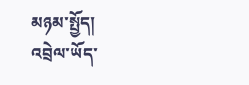མཉམ་སྤྱོད།
འབྲེལ་ཡོད་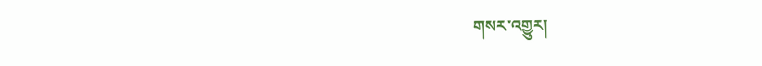གསར་འགྱུར།